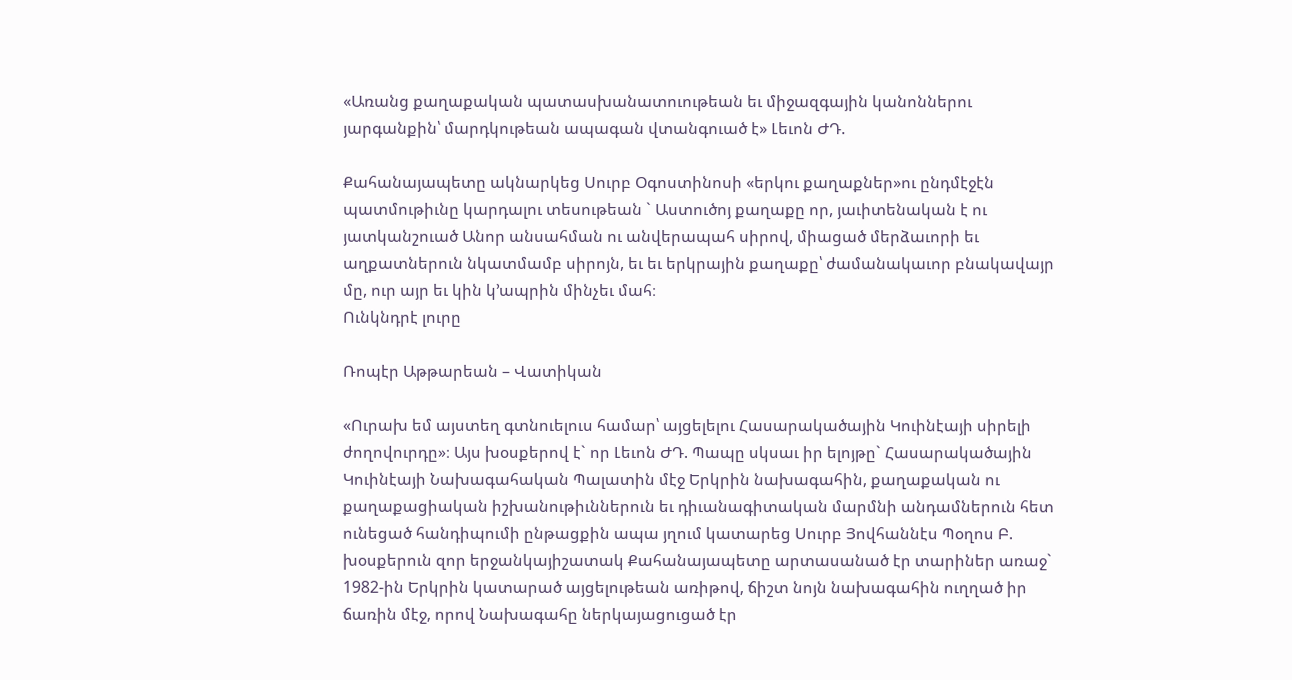«Առանց քաղաքական պատասխանատուութեան եւ միջազգային կանոններու յարգանքին՝ մարդկութեան ապագան վտանգուած է» Լեւոն ԺԴ.

Քահանայապետը ակնարկեց Սուրբ Օգոստինոսի «երկու քաղաքներ»ու ընդմէջէն պատմութիւնը կարդալու տեսութեան ` Աստուծոյ քաղաքը որ, յաւիտենական է ու յատկանշուած Անոր անսահման ու անվերապահ սիրով, միացած մերձաւորի եւ աղքատներուն նկատմամբ սիրոյն, եւ եւ երկրային քաղաքը՝ ժամանակաւոր բնակավայր մը, ուր այր եւ կին կ’ապրին մինչեւ մահ։
Ունկնդրէ լուրը

Ռոպէր Աթթարեան – Վատիկան

«Ուրախ եմ այստեղ գտնուելուս համար՝ այցելելու Հասարակածային Կուինէայի սիրելի ժողովուրդը»։ Այս խօսքերով է` որ Լեւոն ԺԴ. Պապը սկսաւ իր ելոյթը` Հասարակածային Կուինէայի Նախագահական Պալատին մէջ Երկրին նախագահին, քաղաքական ու քաղաքացիական իշխանութիւններուն եւ դիւանագիտական մարմնի անդամներուն հետ ունեցած հանդիպումի ընթացքին ապա յղում կատարեց Սուրբ Յովհաննէս Պօղոս Բ. խօսքերուն զոր երջանկայիշատակ Քահանայապետը արտասանած էր տարիներ առաջ` 1982-ին Երկրին կատարած այցելութեան առիթով, ճիշտ նոյն նախագահին ուղղած իր ճառին մէջ, որով Նախագահը ներկայացուցած էր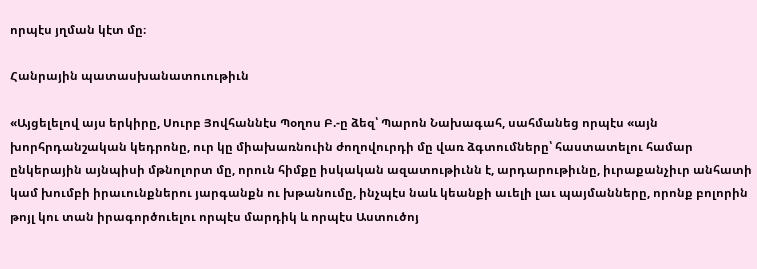որպէս յղման կէտ մը։

Հանրային պատասխանատուութիւն

«Այցելելով այս երկիրը, Սուրբ Յովհաննէս Պօղոս Բ.-ը ձեզ՝ Պարոն Նախագահ, սահմանեց որպէս «այն խորհրդանշական կեդրոնը, ուր կը միախառնուին ժողովուրդի մը վառ ձգտումները՝ հաստատելու համար ընկերային այնպիսի մթնոլորտ մը, որուն հիմքը իսկական ազատութիւնն է, արդարութիւնը, իւրաքանչիւր անհատի կամ խումբի իրաւունքներու յարգանքն ու խթանումը, ինչպէս նաև կեանքի աւելի լաւ պայմանները, որոնք բոլորին թոյլ կու տան իրագործուելու որպէս մարդիկ և որպէս Աստուծոյ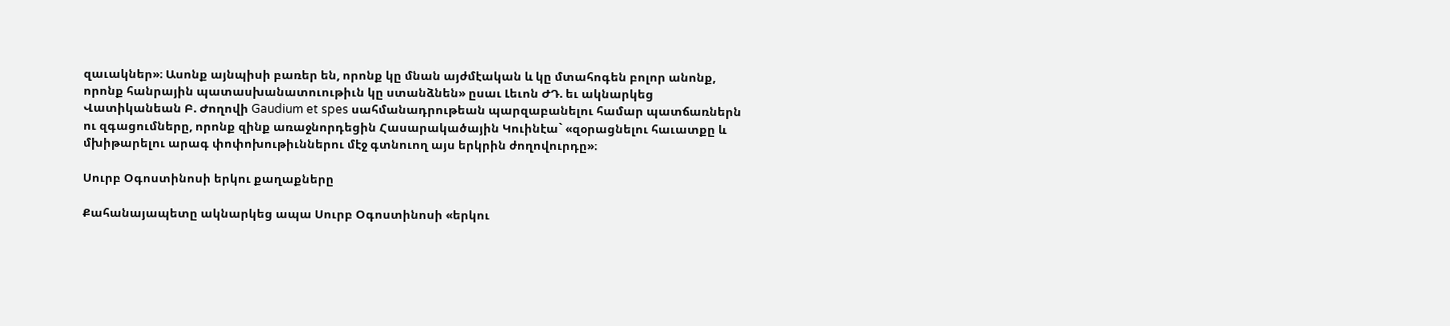զաւակներ»։ Ասոնք այնպիսի բառեր են, որոնք կը մնան այժմէական և կը մտահոգեն բոլոր անոնք, որոնք հանրային պատասխանատուութիւն կը ստանձնեն» ըսաւ Լեւոն ԺԴ. եւ ակնարկեց Վատիկանեան Բ. Ժողովի Gaudium et spes սահմանադրութեան պարզաբանելու համար պատճառներն ու զգացումները, որոնք զինք առաջնորդեցին Հասարակածային Կուինէա` «զօրացնելու հաւատքը և մխիթարելու արագ փոփոխութիւններու մէջ գտնուող այս երկրին ժողովուրդը»։

Սուրբ Օգոստինոսի երկու քաղաքները

Քահանայապետը ակնարկեց ապա Սուրբ Օգոստինոսի «երկու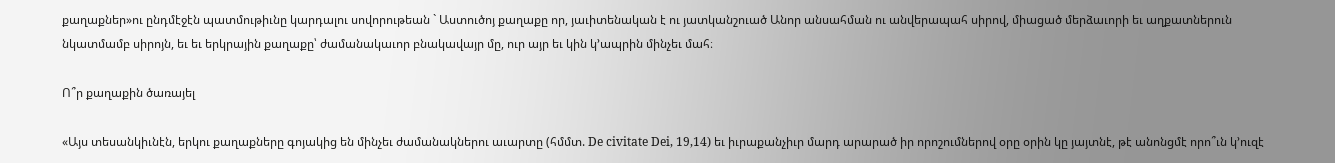քաղաքներ»ու ընդմէջէն պատմութիւնը կարդալու սովորութեան ` Աստուծոյ քաղաքը որ, յաւիտենական է ու յատկանշուած Անոր անսահման ու անվերապահ սիրով, միացած մերձաւորի եւ աղքատներուն նկատմամբ սիրոյն, եւ եւ երկրային քաղաքը՝ ժամանակաւոր բնակավայր մը, ուր այր եւ կին կ’ապրին մինչեւ մահ։

Ո՞ր քաղաքին ծառայել

«Այս տեսանկիւնէն, երկու քաղաքները գոյակից են մինչեւ ժամանակներու աւարտը (հմմտ. De civitate Dei, 19,14) եւ իւրաքանչիւր մարդ արարած իր որոշումներով օրը օրին կը յայտնէ, թէ անոնցմէ որո՞ւն կ’ուզէ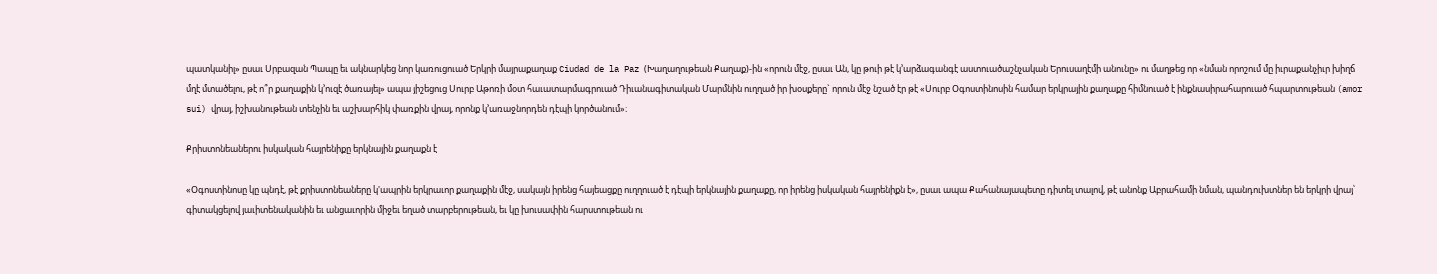պատկանիլ» ըսաւ Սրբազան Պապը եւ ակնարկեց նոր կառուցուած Երկրի մայրաքաղաք Ciudad de la Paz (Խաղաղութեան Քաղաք)-ին «որուն մէջ, ըսաւ Ան, կը թուի թէ կ’արձագանգէ աստուածաշնչական Երուսաղէմի անունը» ու մաղթեց որ «նման որոշում մը իւրաքանչիւր խիղճ մղէ մտածելու, թէ ո՞ր քաղաքին կ’ուզէ ծառայել» ապա յիշեցուց Սուրբ Աթոռի մօտ հաւատարմագրուած Դիւանագիտական Մարմնին ուղղած իր խօսքերը` որուն մէջ նշած էր թէ «Սուրբ Օգոստինոսին համար երկրային քաղաքը հիմնուած է ինքնասիրահարուած հպարտութեան (amor sui) վրայ, իշխանութեան տենչին եւ աշխարհիկ փառքին վրայ, որոնք կ’առաջնորդեն դէպի կործանում»։

Քրիստոնեաներու իսկական հայրենիքը երկնային քաղաքն է

«Օգոստինոսը կը պնդէ, թէ քրիստոնեաները կ'ապրին երկրաւոր քաղաքին մէջ, սակայն իրենց հայեացքը ուղղուած է դէպի երկնային քաղաքը, որ իրենց իսկական հայրենիքն է», ըսաւ ապա Քահանայապետը դիտել տալով, թէ անոնք Աբրահամի նման, պանդուխտներ են երկրի վրայ՝ գիտակցելով յաւիտենականին եւ անցաւորին միջեւ եղած տարբերութեան, եւ կը խուսափին հարստութեան ու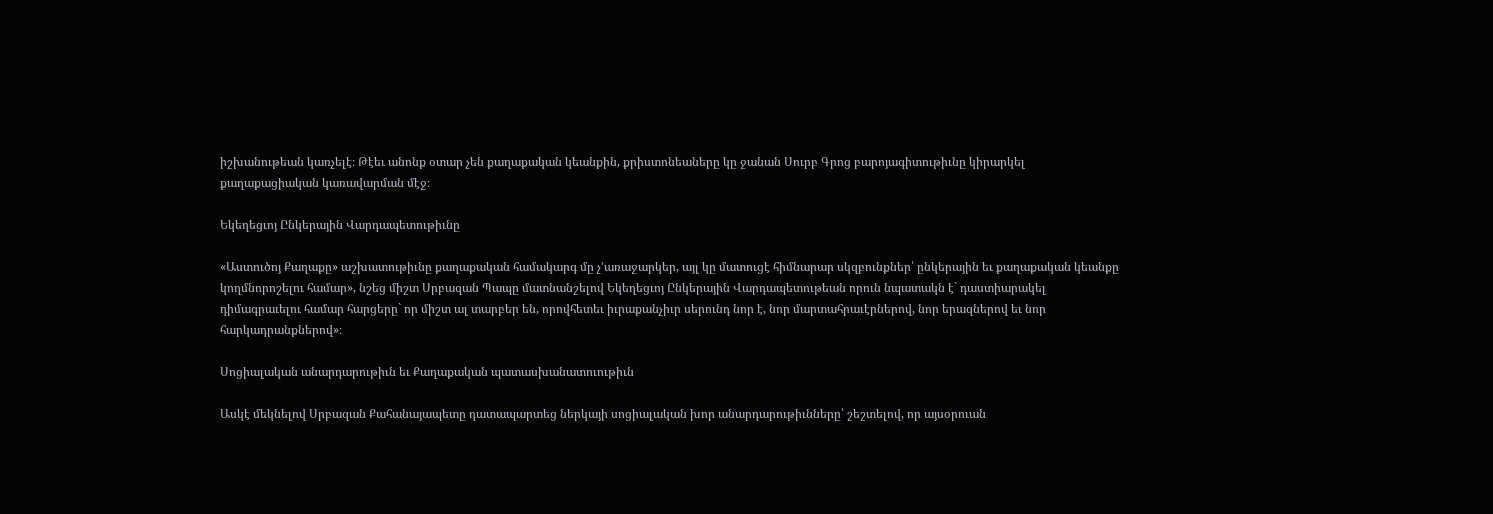իշխանութեան կառչելէ։ Թէեւ անոնք օտար չեն քաղաքական կեանքին, քրիստոնեաները կը ջանան Սուրբ Գրոց բարոյագիտութիւնը կիրարկել քաղաքացիական կառավարման մէջ։

Եկեղեցւոյ Ընկերային Վարդապետութիւնը

«Աստուծոյ Քաղաքը» աշխատութիւնը քաղաքական համակարգ մը չ’առաջարկեր, այլ կը մատուցէ հիմնարար սկզբունքներ՝ ընկերային եւ քաղաքական կեանքը կողմնորոշելու համար», նշեց միշտ Սրբազան Պապը մատնանշելով Եկեղեցւոյ Ընկերային Վարդապետութեան որուն նպատակն է` դաստիարակել դիմագրաւելու համար հարցերը` որ միշտ ալ տարբեր են, որովհետեւ իւրաքանչիւր սերունդ նոր է, նոր մարտահրաւէրներով, նոր երազներով եւ նոր հարկադրանքներով»։

Սոցիալական անարդարութիւն եւ Քաղաքական պատասխանատուութիւն

Ասկէ մեկնելով Սրբազան Քահանայապետը դատապարտեց ներկայի սոցիալական խոր անարդարութիւնները՝ շեշտելով, որ այսօրուան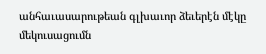անհաւասարութեան գլխաւոր ձեւերէն մէկը մեկուսացումն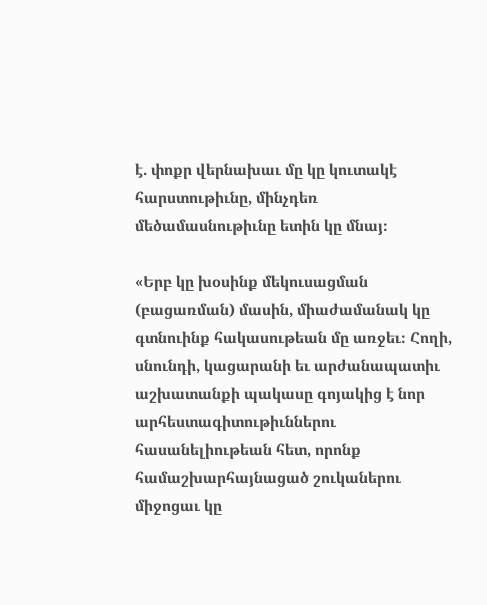է. փոքր վերնախաւ մը կը կուտակէ հարստութիւնը, մինչդեռ մեծամասնութիւնը ետին կը մնայ։

«Երբ կը խօսինք մեկուսացման (բացառման) մասին, միաժամանակ կը գտնուինք հակասութեան մը առջեւ։ Հողի, սնունդի, կացարանի եւ արժանապատիւ աշխատանքի պակասը գոյակից է նոր արհեստագիտութիւններու հասանելիութեան հետ, որոնք համաշխարհայնացած շուկաներու միջոցաւ կը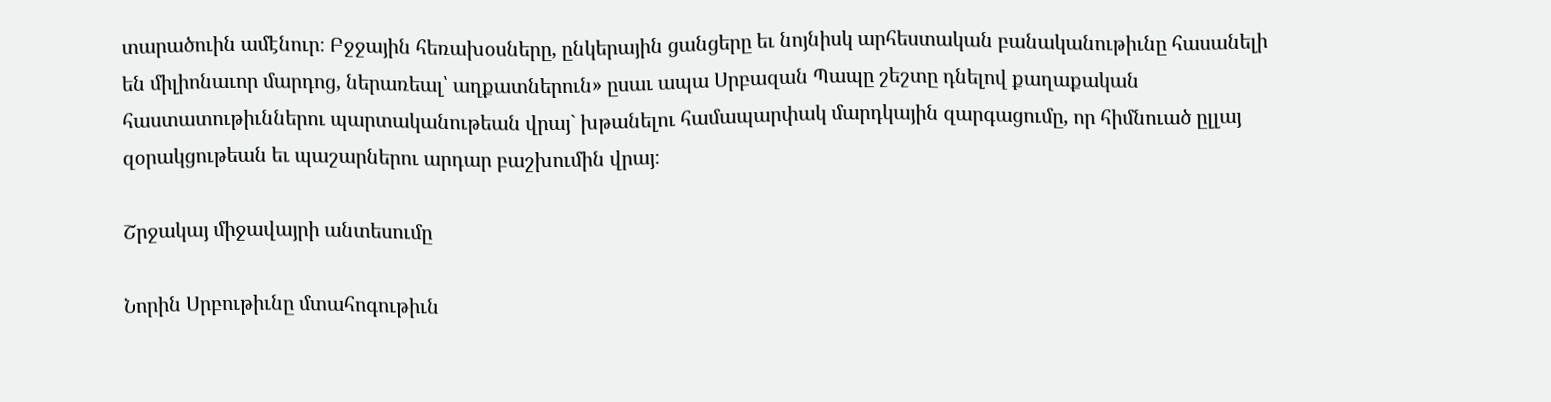տարածուին ամէնուր։ Բջջային հեռախօսները, ընկերային ցանցերը եւ նոյնիսկ արհեստական բանականութիւնը հասանելի են միլիոնաւոր մարդոց, ներառեալ՝ աղքատներուն» ըսաւ ապա Սրբազան Պապը շեշտը դնելով քաղաքական հաստատութիւններու պարտականութեան վրայ` խթանելու համապարփակ մարդկային զարգացումը, որ հիմնուած ըլլայ զօրակցութեան եւ պաշարներու արդար բաշխումին վրայ։

Շրջակայ միջավայրի անտեսումը

Նորին Սրբութիւնը մտահոգութիւն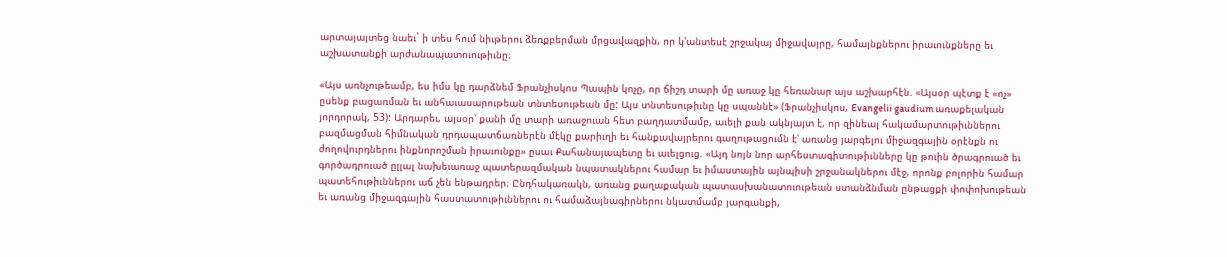արտայայտեց նաեւ` ի տես հում նիւթերու ձեռքբերման մրցավազքին, որ կ'անտեսէ շրջակայ միջավայրը, համայնքներու իրաւունքները եւ աշխատանքի արժանապատուութիւնը։

«Այս առնչութեամբ, ես իմս կը դարձնեմ Ֆրանչիսկոս Պապին կոչը, որ ճիշդ տարի մը առաջ կը հեռանար այս աշխարհէն. «Այսօր պէտք է «ոչ» ըսենք բացառման եւ անհաւասարութեան տնտեսութեան մը: Այս տնտեսութիւնը կը սպաննէ» (Ֆրանչիսկոս, Evangelii gaudium առաքելական յորդորակ, 53): Արդարեւ, այսօր՝ քանի մը տարի առաջուան հետ բաղդատմամբ, աւելի քան ակնյայտ է, որ զինեալ հակամարտութիւններու բազմացման հիմնական դրդապատճառներէն մէկը քարիւղի եւ հանքավայրերու գաղութացումն է՝ առանց յարգելու միջազգային օրէնքն ու ժողովուրդներու ինքնորոշման իրաւունքը» ըսաւ Քահանայապետը եւ աւելցուց. «Այդ նոյն նոր արհեստագիտութիւնները կը թուին ծրագրուած եւ գործադրուած ըլլալ նախեւառաջ պատերազմական նպատակներու համար եւ իմաստային այնպիսի շրջանակներու մէջ, որոնք բոլորին համար պատեհութիւններու աճ չեն ենթադրեր։ Ընդհակառակն, առանց քաղաքական պատասխանատուութեան ստանձնման ընթացքի փոփոխութեան եւ առանց միջազգային հաստատութիւններու ու համաձայնագիրներու նկատմամբ յարգանքի,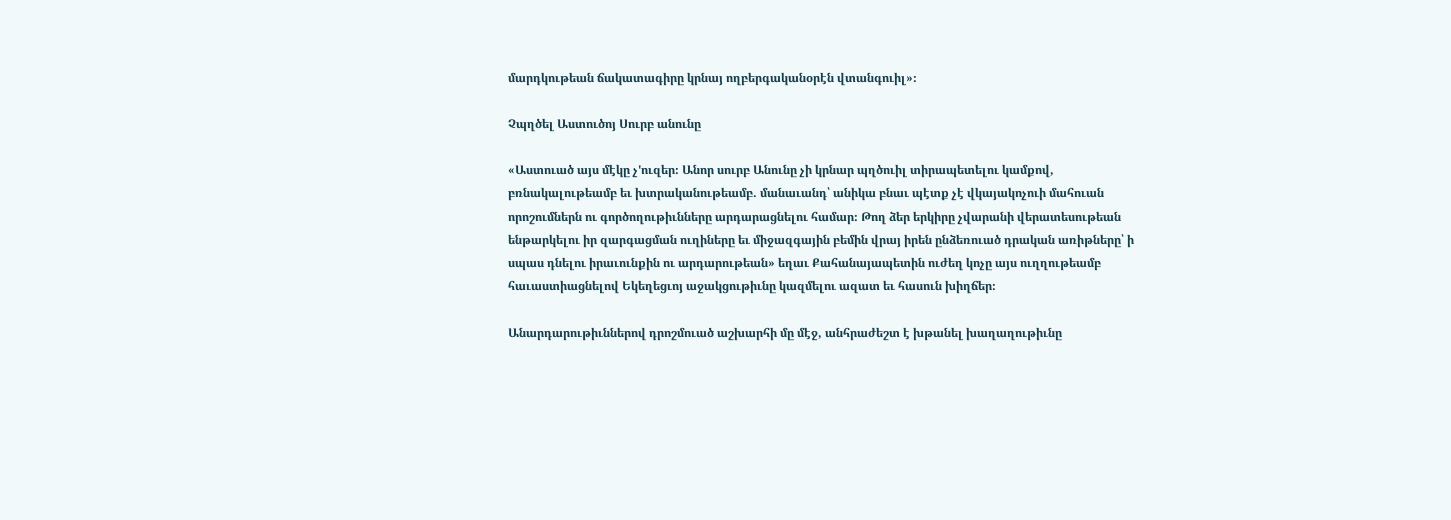մարդկութեան ճակատագիրը կրնայ ողբերգականօրէն վտանգուիլ»։

Չպղծել Աստուծոյ Սուրբ անունը

«Աստուած այս մէկը չ'ուզեր։ Անոր սուրբ Անունը չի կրնար պղծուիլ տիրապետելու կամքով, բռնակալութեամբ եւ խտրականութեամբ. մանաւանդ՝ անիկա բնաւ պէտք չէ վկայակոչուի մահուան որոշումներն ու գործողութիւնները արդարացնելու համար։ Թող ձեր երկիրը չվարանի վերատեսութեան ենթարկելու իր զարգացման ուղիները եւ միջազգային բեմին վրայ իրեն ընձեռուած դրական առիթները՝ ի սպաս դնելու իրաւունքին ու արդարութեան» եղաւ Քահանայապետին ուժեղ կոչը այս ուղղութեամբ հաւաստիացնելով Եկեղեցւոյ աջակցութիւնը կազմելու ազատ եւ հասուն խիղճեր։

Անարդարութիւններով դրոշմուած աշխարհի մը մէջ, անհրաժեշտ է խթանել խաղաղութիւնը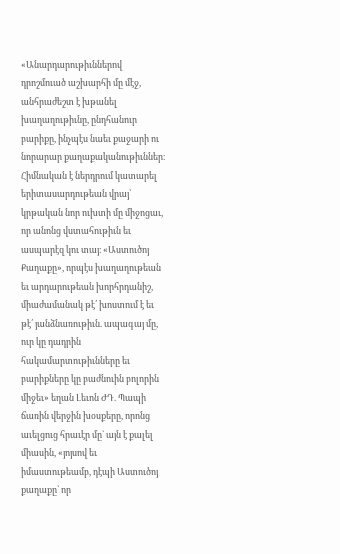«Անարդարութիւններով դրոշմուած աշխարհի մը մէջ, անհրաժեշտ է խթանել խաղաղութիւնը, ընդհանուր բարիքը, ինչպէս նաեւ քաջարի ու նորարար քաղաքականութիւններ։ Հիմնական է ներդրում կատարել երիտասարդութեան վրայ՝ կրթական նոր ուխտի մը միջոցաւ, որ անոնց վստահութիւն եւ ասպարէզ կու տայ։ «Աստուծոյ Քաղաքը», որպէս խաղաղութեան եւ արդարութեան խորհրդանիշ, միաժամանակ թէ՛ խոստում է եւ թէ՛ յանձնառութիւն. ապագայ մը, ուր կը դադրին հակամարտութիւնները եւ բարիքները կը բաժնուին բոլորին միջեւ» եղան Լեւոն ԺԴ. Պապի ճառին վերջին խօսքերը, որոնց աւելցուց հրաւէր մը` այն է քալել միասին, «յոյսով եւ իմաստութեամբ, դէպի Աստուծոյ քաղաքը` որ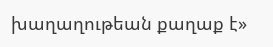խաղաղութեան քաղաք է»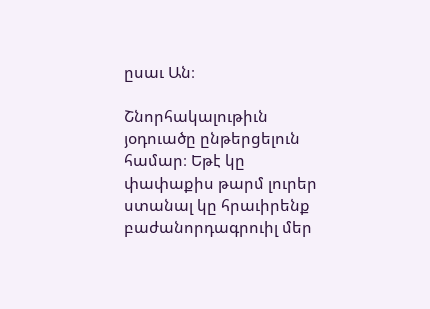ըսաւ Ան։

Շնորհակալութիւն յօդուածը ընթերցելուն համար։ Եթէ կը փափաքիս թարմ լուրեր ստանալ կը հրաւիրենք բաժանորդագրուիլ մեր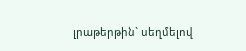լրաթերթին` սեղմելով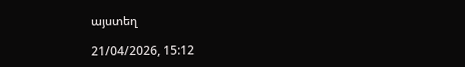այստեղ

21/04/2026, 15:12